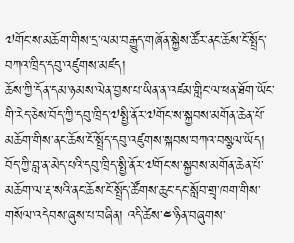༧གོང་ས་མཆོག་གིས་དྲ་ལམ་བརྒྱུད་གཞོན་སྐྱེས་ཚོར་ནང་ཆོས་ངོ་སྤྲོད་བཀའ་ཁྲིད་དབུ་འཛུགས་མཛད།
ཆོས་ཀྱི་དོན་དམ་ཉམས་ལེན་བྱས་པ་ཡིན་ན་འཛམ་གླིང་ལ་ཕན་ཐོག་ཡོང་གི་རེད་ཅེས་བོད་ཀྱི་དབུ་ཁྲིད་༧སྤྱི་ནོར་༧གོང་ས་སྐྱབས་མགོན་ཆེན་པོ་མཆོག་གིས་ནང་ཆོས་ངོ་སྤྲོད་དབུ་འཛུགས་སྐབས་བཀའ་བསྩལ་ཡོད།
བོད་ཀྱི་བླ་ན་མེད་པའི་དབུ་ཁྲིད་སྤྱི་ནོར་༧གོང་ས་སྐྱབས་མགོན་ཆེན་པོ་མཆོག་ལ་རྡ་སའི་ནང་ཆོས་ངོ་སྤྲོད་ཚོགས་ཆུང་དང་སློབ་གྲྭ་ཁག་གིས་གསོལ་འདེབས་ཞུས་པ་བཞིན། འདི་ཚེས་༤་ཉིན་བཞུགས་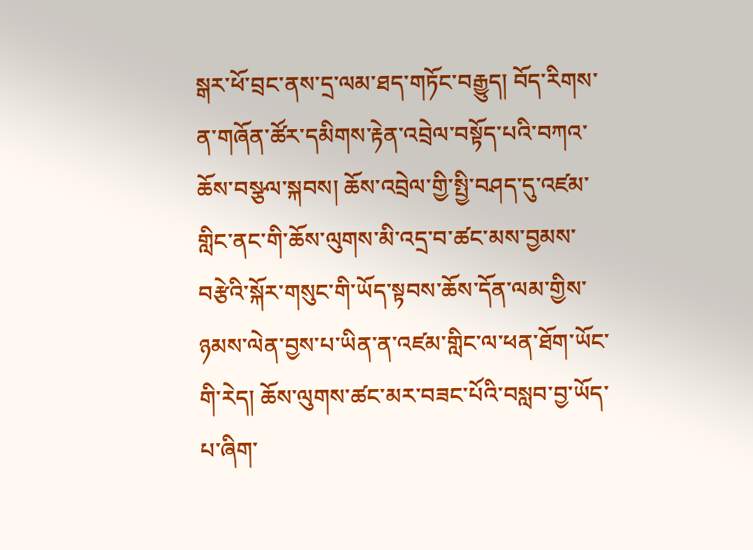སྒར་ཕོ་བྲང་ནས་དྲ་ལམ་ཐད་གཏོང་བརྒྱུད། བོད་རིགས་ན་གཞོན་ཚོར་དམིགས་རྟེན་འབྲེལ་བསྟོད་པའི་བཀའ་ཆོས་བསྩལ་སྐབས། ཆོས་འབྲེལ་གྱི་སྤྱི་བཤད་དུ་འཛམ་གླིང་ནང་གི་ཆོས་ལུགས་མི་འདྲ་བ་ཚང་མས་བྱམས་བརྩེའི་སྐོར་གསུང་གི་ཡོད་སྟབས་ཆོས་དོན་ལམ་གྱིས་ཉམས་ལེན་བྱས་པ་ཡིན་ན་འཛམ་གླིང་ལ་ཕན་ཐོག་ཡོང་གི་རེད། ཆོས་ལུགས་ཚང་མར་བཟང་པོའི་བསླབ་བྱ་ཡོད་པ་ཞིག་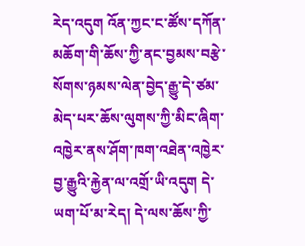རེད་འདུག འོན་ཀྱང་ང་ཚོས་དཀོན་མཆོག་གི་ཆོས་ཀྱི་ནང་བྱམས་བརྩེ་སོགས་ཉམས་ལེན་བྱེད་རྒྱུ་དེ་ཙམ་མེད་པར་ཆོས་ལུགས་ཀྱི་མིང་ཞིག་འཁྱེར་ནས་ཤོག་ཁག་འཐེན་འཁྱེར་བྱ་རྒྱུའི་རྐྱེན་ལ་འགྲོ་ཡི་འདུག དེ་ཡག་པོ་མ་རེད། དེ་ལས་ཆོས་ཀྱི་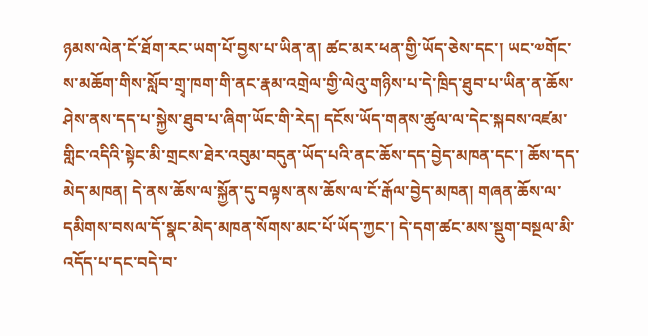ཉམས་ལེན་ངོ་ཐོག་རང་ཡག་པོ་བྱས་པ་ཡིན་ན། ཚང་མར་ཕན་གྱི་ཡོད་ཅེས་དང་། ཡང་༧གོང་ས་མཆོག་གིས་སློབ་གྲྭ་ཁག་གི་ནང་རྣམ་འགྲེལ་གྱི་ལེའུ་གཉིས་པ་དེ་ཁྲིད་ཐུབ་པ་ཡིན་ན་ཆོས་ཤེས་ནས་དད་པ་སྐྱེས་ཐུབ་པ་ཞིག་ཡོང་གི་རེད། དངོས་ཡོད་གནས་ཚུལ་ལ་དེང་སྐབས་འཛམ་གླིང་འདིའི་སྟེང་མི་གྲངས་ཐེར་འབུམ་བདུན་ཡོད་པའི་ནང་ཆོས་དད་བྱེད་མཁན་དང་། ཆོས་དད་མེད་མཁན། དེ་ནས་ཆོས་ལ་སྐྱོན་དུ་བལྟས་ནས་ཆོས་ལ་ངོ་རྒོལ་བྱེད་མཁན། གཞན་ཆོས་ལ་དམིགས་བསལ་དོ་སྣང་མེད་མཁན་སོགས་མང་པོ་ཡོད་ཀྱང་། དེ་དག་ཚང་མས་སྡུག་བསྔལ་མི་འདོད་པ་དང་བདེ་བ་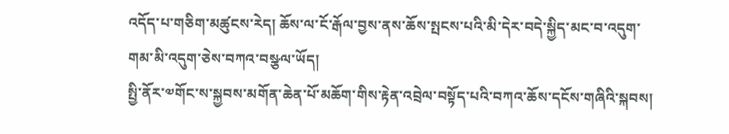འདོད་པ་གཅིག་མཚུངས་རེད། ཆོས་ལ་ངོ་རྒོལ་བྱས་ནས་ཆོས་སྤངས་པའི་མི་དེར་བདེ་སྐྱིད་མང་བ་འདུག་གམ་མི་འདུག་ཅེས་བཀའ་བསྩལ་ཡོད།
སྤྱི་ནོར་༧གོང་ས་སྐྱབས་མགོན་ཆེན་པོ་མཆོག་གིས་རྟེན་འབྲེལ་བསྟོད་པའི་བཀའ་ཆོས་དངོས་གཞིའི་སྐབས།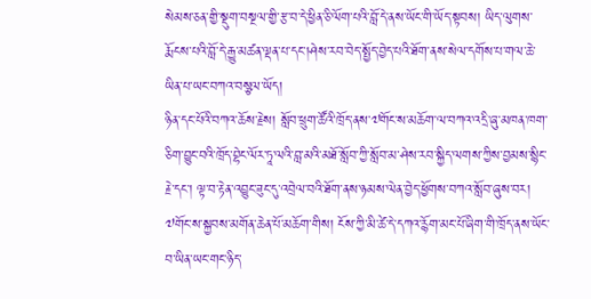སེམས་ཅན་གྱི་སྡུག་བསྔལ་གྱི་རྩ་བ་དེ་ཕྱིན་ཅི་ལོག་པའི་བློ་དེ་ནས་ཡོང་གི་ཡོད་སྟབས། ཡིད་ལུགས་རྨོངས་པའི་བློ་དེ་རྒྱུ་མཚན་ལྡན་པ་དང་།ཤེས་རབ་བེད་སྤྱོད་བྱེད་པའི་ཐོག་ནས་སེལ་དགོས་པ་གལ་ཆེ་ཡིན་པ་ཡང་བཀའ་བསྩལ་ཡོད།
ཉིན་དང་པོའི་བཀའ་ཆོས་རྗེས། སློབ་ཕྲུག་ཚོའི་ཁྲོད་ནས་༧གོང་ས་མཆོག་ལ་བཀའ་འདྲི་ཞུ་མཁན་ཁག་ཅིག་བྱུང་བའི་ཁྲོད་བྷེང་ལོར་ཏཱ་ལའི་བླ་མའི་མཐོ་སློབ་ཀྱི་སློབ་མ་ཤེས་རབ་སྐྱིད་ལགས་ཀྱིས་བྱམས་སྙིང་རྗེ་དང་། ལྟ་བ་རྟེན་འབྱུང་ཟུང་དུ་འབྲེལ་བའི་ཐོག་ནས་ཉམས་ལེན་བྱེད་ཕྱོགས་བཀའ་སློབ་ཞུས་བར། ༧གོང་ས་སྐྱབས་མགོན་ཆེན་པོ་མཆོག་གིས། ངོས་ཀྱི་མི་ཚེ་དེ་དཀའ་རྙོག་མང་པོ་ཞིག་གི་ཁྲོད་ནས་ཡོང་བ་ཡིན་ཡང་གང་ཉིད་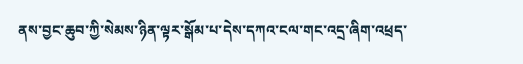ནས་བྱང་ཆུབ་ཀྱི་སེམས་ཉིན་ལྟར་སྒོམ་པ་དེས་དཀའ་ངལ་གང་འདྲ་ཞིག་འཕྲད་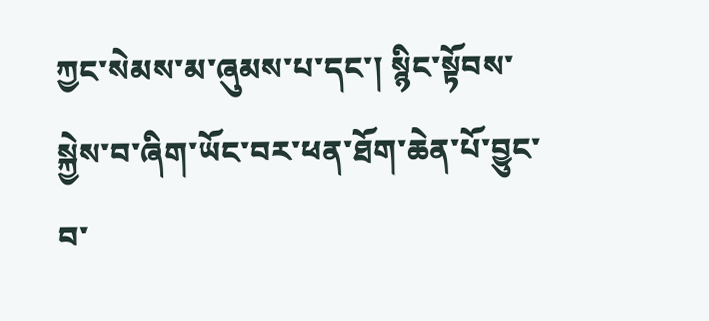ཀྱང་སེམས་མ་ཞུམས་པ་དང་། སྙིང་སྟོབས་སྐྱེས་བ་ཞིག་ཡོང་བར་ཕན་ཐོག་ཆེན་པོ་བྱུང་བ་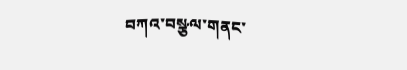བཀའ་བསྩལ་གནང་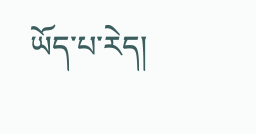ཡོད་པ་རེད།